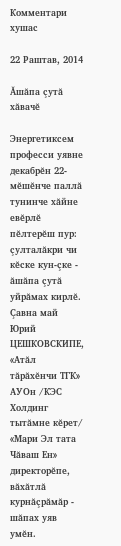Комментари хушас

22 Раштав, 2014

Ăшăпа çутă хăвачĕ

Энергетиксем професси уявне декабрĕн 22-мĕшĕнче паллă тунинче хăйне евĕрлĕ пĕлтерĕш пур: çулталăкри чи кĕске кун-çке - ăшăпа çутă уйрăмах кирлĕ. Çавна май Юрий ЦЕШКОВСКИПЕ, «Атăл тăрăхĕнчи ТГК» АУОн /КЭС Холдинг тытăмне кĕрет/ «Мари Эл тата Чăваш Ен» директорĕпе, вăхăтлă курнăçрăмăр - шăпах уяв умĕн.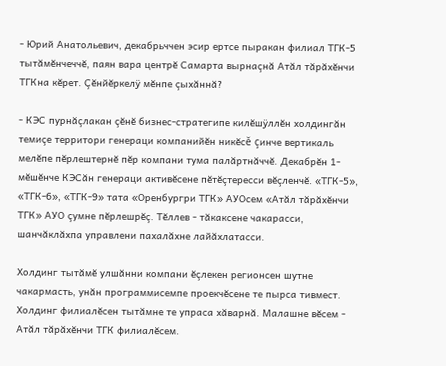- Юрий Анатольевич, декабрьччен эсир ертсе пыракан филиал ТГК-5 тытăмĕнчеччĕ, паян вара центрĕ Самарта вырнаçнă Атăл тăрăхĕнчи ТГКна кĕрет. Çĕнйĕркелÿ мĕнпе çыхăннă?

- КЭС пурнăçлакан çĕнĕ бизнес-стратегипе килĕшÿллĕн холдингăн темиçе территори генераци компанийĕн никĕсĕ çинче вертикаль мелĕпе пĕрлештернĕ пĕр компани тума палăртнăччĕ. Декабрĕн 1-мĕшĕнче КЭСăн генераци активĕсене пĕтĕçтересси вĕçленчĕ. «ТГК-5», «ТГК-6», «ТГК-9» тата «Оренбургри ТГК» АУОсем «Атăл тăрăхĕнчи ТГК» АУО çумне пĕрлешрĕç. Тĕллев - тăкаксене чакарасси, шанчăклăхпа управлени пахалăхне лайăхлатасси.

Холдинг тытăмĕ улшăнни компани ĕçлекен регионсен шутне чакармасть, унăн программисемпе проекчĕсене те пырса тивмест. Холдинг филиалĕсен тытăмне те упраса хăварнă. Малашне вĕсем - Атăл тăрăхĕнчи ТГК филиалĕсем.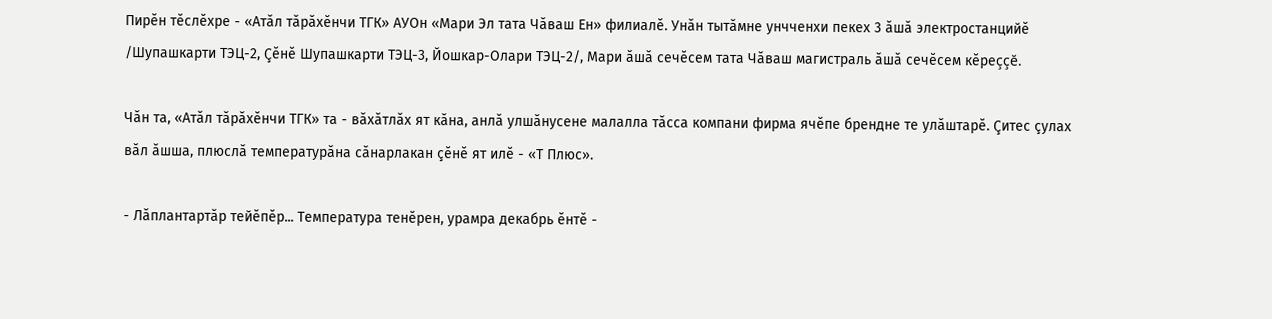Пирĕн тĕслĕхре - «Атăл тăрăхĕнчи ТГК» АУОн «Мари Эл тата Чăваш Ен» филиалĕ. Унăн тытăмне унчченхи пекех 3 ăшă электростанцийĕ /Шупашкарти ТЭЦ-2, Çĕнĕ Шупашкарти ТЭЦ-3, Йошкар-Олари ТЭЦ-2/, Мари ăшă сечĕсем тата Чăваш магистраль ăшă сечĕсем кĕреççĕ.

Чăн та, «Атăл тăрăхĕнчи ТГК» та - вăхăтлăх ят кăна, анлă улшăнусене малалла тăсса компани фирма ячĕпе брендне те улăштарĕ. Çитес çулах вăл ăшша, плюслă температурăна сăнарлакан çĕнĕ ят илĕ - «Т Плюс».

- Лăплантартăр тейĕпĕр... Температура тенĕрен, урамра декабрь ĕнтĕ -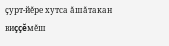çурт-йĕре хутса ăшăтакан виççĕмĕш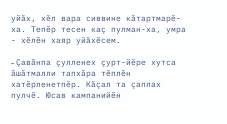уйăх, хĕл вара сиввине кăтартмарĕ-ха. Тепĕр тесен каç пулман-ха, умра - хĕлĕн хаяр уйăхĕсем.

- Çавăнпа çулленех çурт-йĕре хутса ăшăтмалли тапхăра тĕплĕн хатĕрленетпĕр. Кăçал та çаплах пулчĕ. Юсав кампанийĕн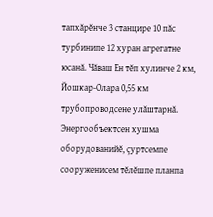тапхăрĕнче 3 станцире 10 пăс турбинипе 12 хуран агрегатне юсанă. Чăваш Ен тĕп хулинче 2 км, Йошкар-Олара 0,55 км трубопроводсене улăштарнă. Энергообъектсен хушма оборудованийĕ, çуртсемпе сооруженисем тĕлĕшпе планпа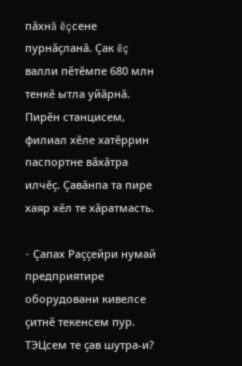пăхнă ĕçсене пурнăçланă. Çак ĕç валли пĕтĕмпе 680 млн тенкĕ ытла уйăрнă. Пирĕн станцисем, филиал хĕле хатĕррин паспортне вăхăтра илчĕç. Çавăнпа та пире хаяр хĕл те хăратмасть.

- Çапах Раççейри нумай предприятире оборудовани кивелсе çитнĕ текенсем пур. ТЭЦсем те çав шутра-и?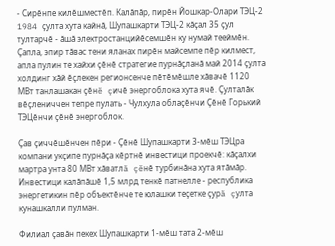- Сирĕнпе килĕшместĕп. Калăпăр, пирĕн Йошкар-Олари ТЭЦ-2 1984 çулта хута кайнă, Шупашкарти ТЭЦ-2 кăçал 35 çул тултарчĕ - ăшă электростанцийĕсемшĕн ку нумай тееймĕн. Çапла, эпир тăвас тени яланах пирĕн майсемпе пĕр килмест, апла пулин те хайхи çĕнĕ стратегие пурнăçланă май 2014 çулта холдинг хăй ĕçлекен регионсенче пĕтĕмĕшле хăвачĕ 1120 МВт танлашакан çĕнĕ çичĕ энергоблока хута ячĕ. Çулталăк вĕçлениччен тепре пулать - Чулхула облаçĕнчи Çĕнĕ Горький ТЭЦĕнчи çĕнĕ энергоблок.

Çав çиччĕшĕнчен пĕри - Çĕнĕ Шупашкарти 3-мĕш ТЭЦра компани укçипе пурнăçа кĕртнĕ инвестици проекчĕ: кăçалхи мартра унта 80 МВт хăватлă çĕнĕ турбинăна хута ятăмăр. Инвестици калăпăшĕ 1,5 млрд тенкĕ патнелле - республика энергетикин пĕр объектĕнче те юлашки теçетке çурă çулта кунашкалли пулман.

Филиал çавăн пекех Шупашкарти 1-мĕш тата 2-мĕш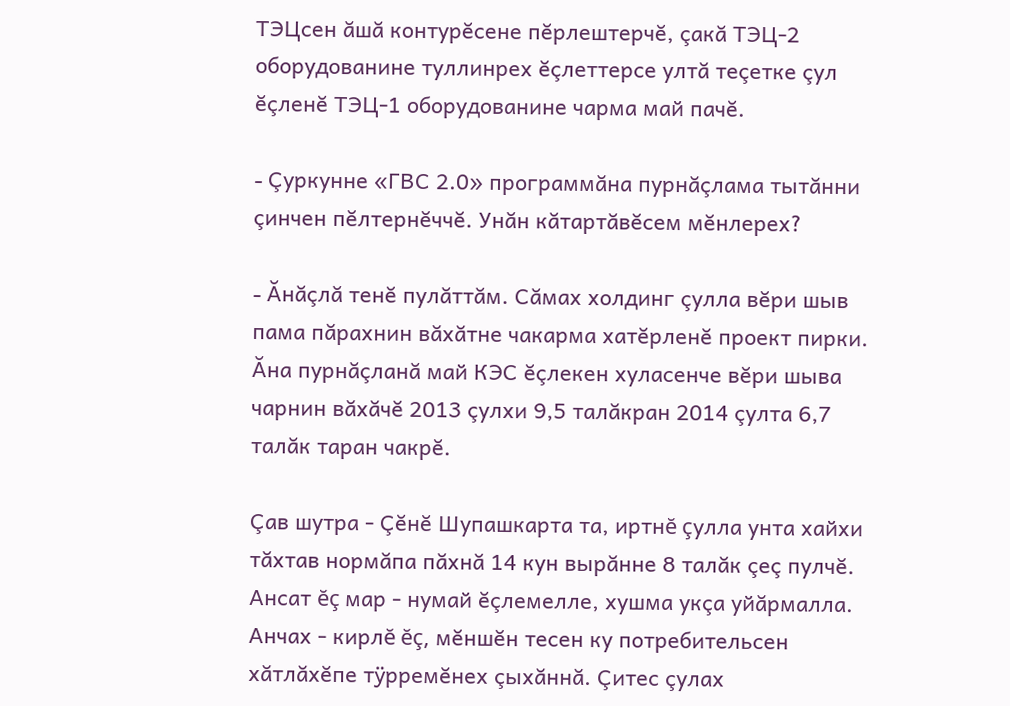ТЭЦсен ăшă контурĕсене пĕрлештерчĕ, çакă ТЭЦ-2 оборудованине туллинрех ĕçлеттерсе ултă теçетке çул ĕçленĕ ТЭЦ-1 оборудованине чарма май пачĕ.

- Çуркунне «ГВС 2.0» программăна пурнăçлама тытăнни çинчен пĕлтернĕччĕ. Унăн кăтартăвĕсем мĕнлерех?

- Ăнăçлă тенĕ пулăттăм. Сăмах холдинг çулла вĕри шыв пама пăрахнин вăхăтне чакарма хатĕрленĕ проект пирки. Ăна пурнăçланă май КЭС ĕçлекен хуласенче вĕри шыва чарнин вăхăчĕ 2013 çулхи 9,5 талăкран 2014 çулта 6,7 талăк таран чакрĕ.

Çав шутра - Çĕнĕ Шупашкарта та, иртнĕ çулла унта хайхи тăхтав нормăпа пăхнă 14 кун вырăнне 8 талăк çеç пулчĕ. Ансат ĕç мар - нумай ĕçлемелле, хушма укçа уйăрмалла. Анчах - кирлĕ ĕç, мĕншĕн тесен ку потребительсен хăтлăхĕпе тÿрремĕнех çыхăннă. Çитес çулах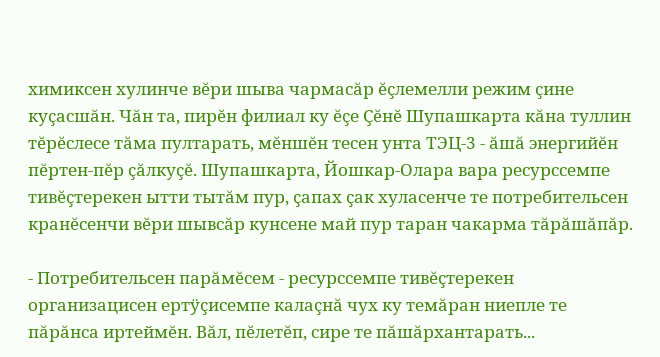химиксен хулинче вĕри шыва чармасăр ĕçлемелли режим çине куçасшăн. Чăн та, пирĕн филиал ку ĕçе Çĕнĕ Шупашкарта кăна туллин тĕрĕслесе тăма пултарать, мĕншĕн тесен унта ТЭЦ-3 - ăшă энергийĕн пĕртен-пĕр çăлкуçĕ. Шупашкарта, Йошкар-Олара вара ресурссемпе тивĕçтерекен ытти тытăм пур, çапах çак хуласенче те потребительсен кранĕсенчи вĕри шывсăр кунсене май пур таран чакарма тăрăшăпăр.

- Потребительсен парăмĕсем - ресурссемпе тивĕçтерекен организацисен ертÿçисемпе калаçнă чух ку темăран ниепле те пăрăнса иртеймĕн. Вăл, пĕлетĕп, сире те пăшăрхантарать...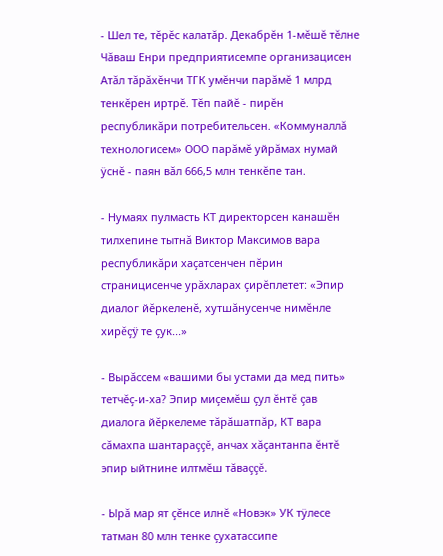- Шел те, тĕрĕс калатăр. Декабрĕн 1-мĕшĕ тĕлне Чăваш Енри предприятисемпе организацисен Атăл тăрăхĕнчи ТГК умĕнчи парăмĕ 1 млрд тенкĕрен иртрĕ. Тĕп пайĕ - пирĕн республикăри потребительсен. «Коммуналлă технологисем» ООО парăмĕ уйрăмах нумай ÿснĕ - паян вăл 666,5 млн тенкĕпе тан.

- Нумаях пулмасть КТ директорсен канашĕн тилхепине тытнă Виктор Максимов вара республикăри хаçатсенчен пĕрин страницисенче урăхларах çирĕплетет: «Эпир диалог йĕркеленĕ, хутшăнусенче нимĕнле хирĕçÿ те çук...»

- Вырăссем «вашими бы устами да мед пить» тетчĕç-и-ха? Эпир миçемĕш çул ĕнтĕ çав диалога йĕркелеме тăрăшатпăр, КТ вара сăмахпа шантараççĕ, анчах хăçантанпа ĕнтĕ эпир ыйтнине илтмĕш тăваççĕ.

- Ырă мар ят çĕнсе илнĕ «Новэк» УК тÿлесе татман 80 млн тенке çухатассипе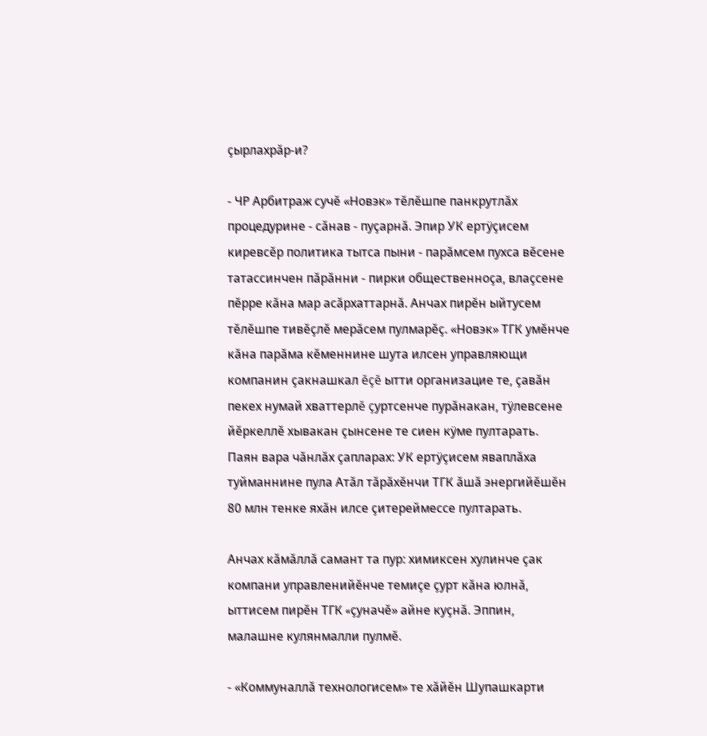çырлахрăр-и?

- ЧР Арбитраж сучĕ «Новэк» тĕлĕшпе панкрутлăх процедурине - сăнав - пуçарнă. Эпир УК ертÿçисем киревсĕр политика тытса пыни - парăмсем пухса вĕсене татассинчен пăрăнни - пирки общественноçа, влаçсене пĕрре кăна мар асăрхаттарнă. Анчах пирĕн ыйтусем тĕлĕшпе тивĕçлĕ мерăсем пулмарĕç. «Новэк» ТГК умĕнче кăна парăма кĕменнине шута илсен управляющи компанин çакнашкал ĕçĕ ытти организацие те, çавăн пекех нумай хваттерлĕ çуртсенче пурăнакан, тÿлевсене йĕркеллĕ хывакан çынсене те сиен кÿме пултарать. Паян вара чăнлăх çапларах: УК ертÿçисем яваплăха туйманнине пула Атăл тăрăхĕнчи ТГК ăшă энергийĕшĕн 80 млн тенке яхăн илсе çитереймессе пултарать.

Анчах кăмăллă самант та пур: химиксен хулинче çак компани управленийĕнче темиçе çурт кăна юлнă, ыттисем пирĕн ТГК «çуначĕ» айне куçнă. Эппин, малашне кулянмалли пулмĕ.

- «Коммуналлă технологисем» те хăйĕн Шупашкарти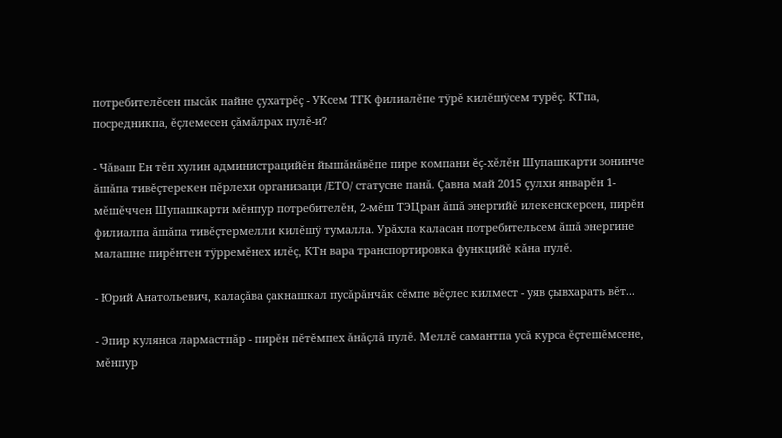потребителĕсен пысăк пайне çухатрĕç - УКсем ТГК филиалĕпе тÿрĕ килĕшÿсем турĕç. КТпа, посредникпа, ĕçлемесен çăмăлрах пулĕ-и?

- Чăваш Ен тĕп хулин администрацийĕн йышăнăвĕпе пире компани ĕç-хĕлĕн Шупашкарти зонинче ăшăпа тивĕçтерекен пĕрлехи организаци /ЕТО/ статусне панă. Çавна май 2015 çулхи январĕн 1-мĕшĕччен Шупашкарти мĕнпур потребителĕн, 2-мĕш ТЭЦран ăшă энергийĕ илекенскерсен, пирĕн филиалпа ăшăпа тивĕçтермелли килĕшÿ тумалла. Урăхла каласан потребительсем ăшă энергине малашне пирĕнтен тÿрремĕнех илĕç, КТн вара транспортировка функцийĕ кăна пулĕ.

- Юрий Анатольевич, калаçăва çакнашкал пусăрăнчăк сĕмпе вĕçлес килмест - уяв çывхарать вĕт...

- Эпир кулянса лармастпăр - пирĕн пĕтĕмпех ăнăçлă пулĕ. Меллĕ самантпа усă курса ĕçтешĕмсене, мĕнпур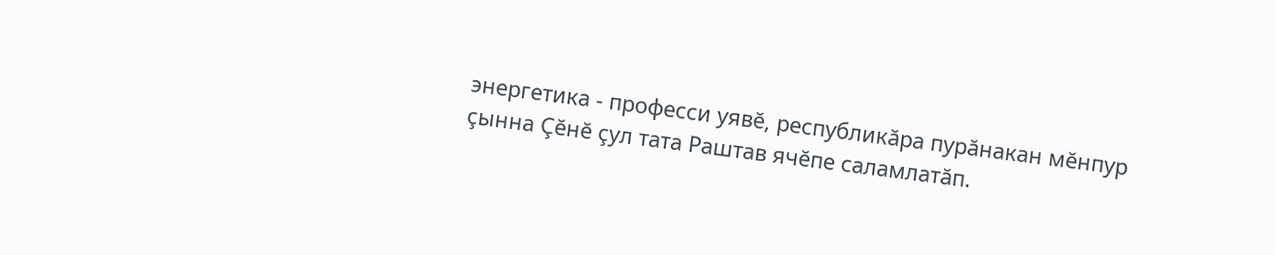энергетика - професси уявĕ, республикăра пурăнакан мĕнпур çынна Çĕнĕ çул тата Раштав ячĕпе саламлатăп.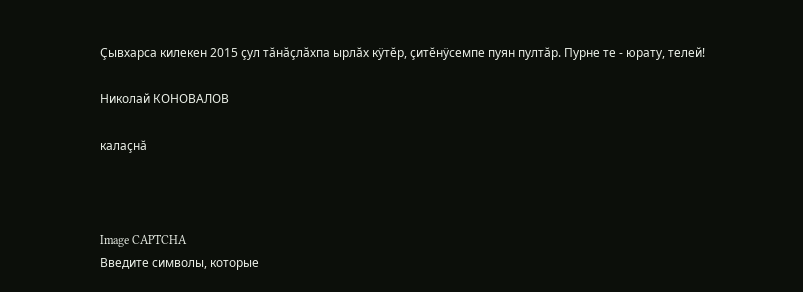Çывхарса килекен 2015 çул тăнăçлăхпа ырлăх кÿтĕр, çитĕнÿсемпе пуян пултăр. Пурне те - юрату, телей!

Николай КОНОВАЛОВ

калаçнă



Image CAPTCHA
Введите символы, которые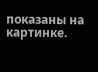показаны на картинке.